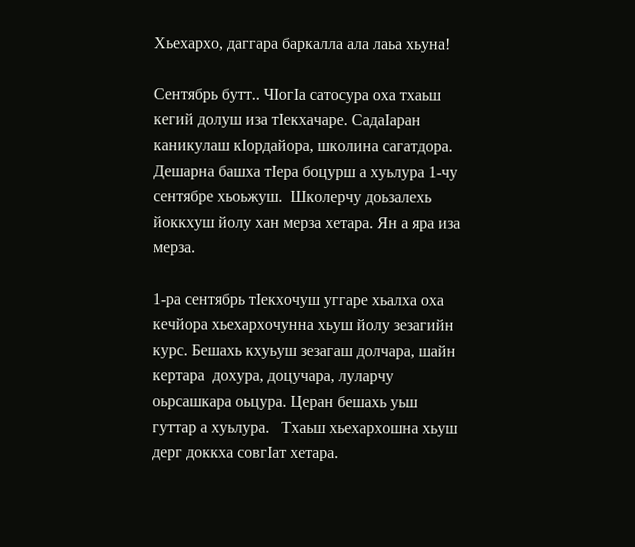Хьехархо, даггара баркалла ала лаьа хьуна!

Сентябрь бутт.. ЧIогIа сатосура оха тхаьш кегий долуш иза тIекхачаре. СадаIаран каникулаш кIордайора, школина сагатдора. Дешарна башха тIера боцурш а хуьлура 1-чу сентябре хьоьжуш.  Школерчу доьзалехь йоккхуш йолу хан мерза хетара. Ян а яра иза мерза.

1-ра сентябрь тIекхочуш уггаре хьалха оха кечйора хьехархочунна хьуш йолу зезагийн курс. Бешахь кхуьуш зезагаш долчара, шайн кертара  дохура, доцучара, луларчу оьрсашкара оьцура. Церан бешахь уьш гуттар а хуьлура.   Тхаьш хьехархошна хьуш дерг доккха совгIат хетара.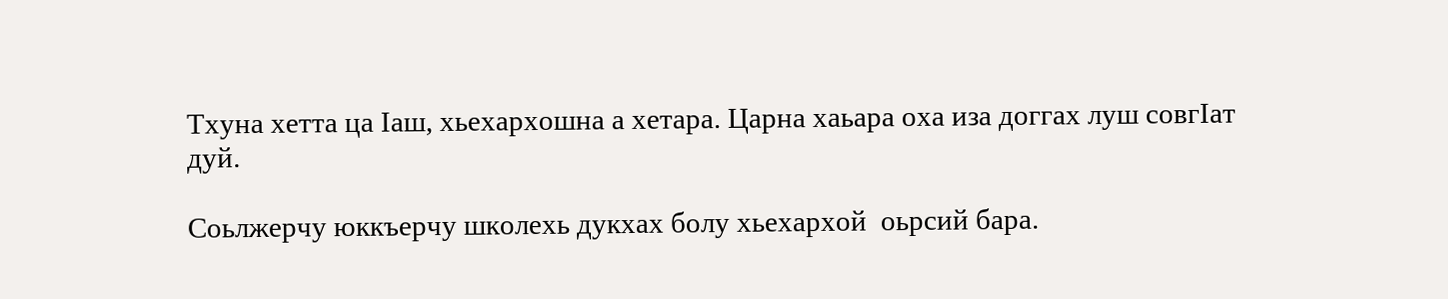Тхуна хетта ца Iаш, хьехархошна а хетара. Царна хаьара оха иза доггах луш совгIат дуй.

Соьлжерчу юккъерчу школехь дукхах болу хьехархой  оьрсий бара.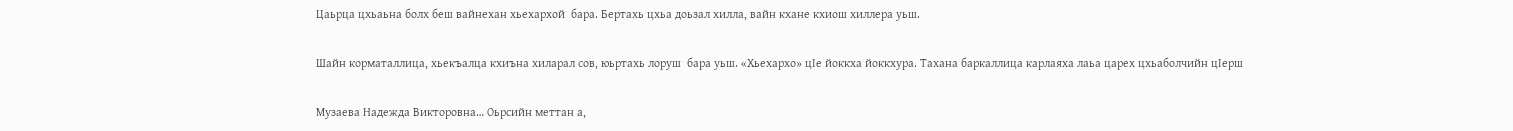Цаьрца цхьаьна болх беш вайнехан хьехархой  бара. Бертахь цхьа доьзал хилла, вайн кхане кхиош хиллера уьш.

Шайн корматаллица, хьекъалца кхиъна хиларал сов, юьртахь лоруш  бара уьш. «Хьехархо» цIе йоккха йоккхура. Тахана баркаллица карлаяха лаьа царех цхьаболчийн цIерш

Музаева Надежда Викторовна… Оьрсийн меттан а,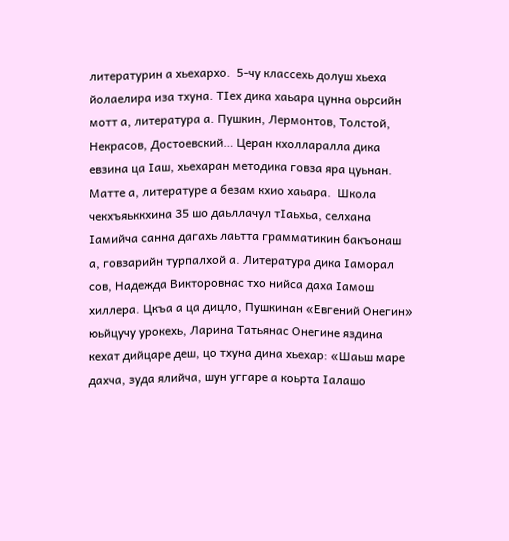литературин а хьехархо.  5-чу классехь долуш хьеха йолаелира иза тхуна. ТIех дика хаьара цунна оьрсийн мотт а, литература а. Пушкин, Лермонтов, Толстой, Некрасов, Достоевский… Церан кхолларалла дика евзина ца Iаш, хьехаран методика говза яра цуьнан. Матте а, литературе а безам кхио хаьара.  Школа чекхъяьккхина 35 шо даьллачул тIаьхьа, селхана Iамийча санна дагахь лаьтта грамматикин бакъонаш а, говзарийн турпалхой а. Литература дика Iаморал сов, Надежда Викторовнас тхо нийса даха Iамош хиллера. Цкъа а ца дицло, Пушкинан «Евгений Онегин» юьйцучу урокехь, Ларина Татьянас Онегине яздина кехат дийцаре деш, цо тхуна дина хьехар: «Шаьш маре дахча, зуда ялийча, шун уггаре а коьрта Iалашо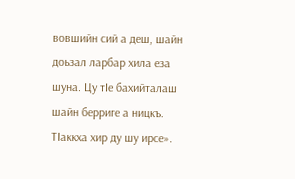вовшийн сий а деш, шайн доьзал ларбар хила еза шуна. Цу тIе бахийталаш шайн берриге а ницкъ. ТIаккха хир ду шу ирсе».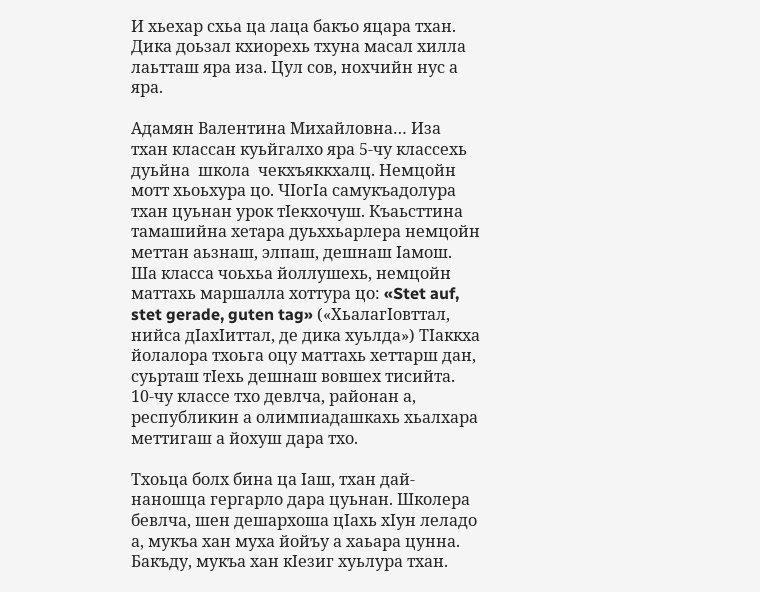И хьехар схьа ца лаца бакъо яцара тхан. Дика доьзал кхиорехь тхуна масал хилла лаьтташ яра иза. Цул сов, нохчийн нус а яра.

Адамян Валентина Михайловна… Иза тхан классан куьйгалхо яра 5-чу классехь дуьйна  школа  чекхъяккхалц. Немцойн мотт хьоьхура цо. ЧIогIа самукъадолура тхан цуьнан урок тIекхочуш. Къаьсттина тамашийна хетара дуьххьарлера немцойн меттан аьзнаш, элпаш, дешнаш Iамош. Ша класса чоьхьа йоллушехь, немцойн маттахь маршалла хоттура цо: «Stet auf,  stet gerade, guten tag» («ХьалагIовттал, нийса дIахIиттал, де дика хуьлда») ТIаккха йолалора тхоьга оцу маттахь хеттарш дан, суьрташ тIехь дешнаш вовшех тисийта. 10-чу классе тхо девлча, районан а, республикин а олимпиадашкахь хьалхара меттигаш а йохуш дара тхо.

Тхоьца болх бина ца Iаш, тхан дай-наношца гергарло дара цуьнан. Школера бевлча, шен дешархоша цIахь хIун леладо а, мукъа хан муха йойъу а хаьара цунна. Бакъду, мукъа хан кIезиг хуьлура тхан.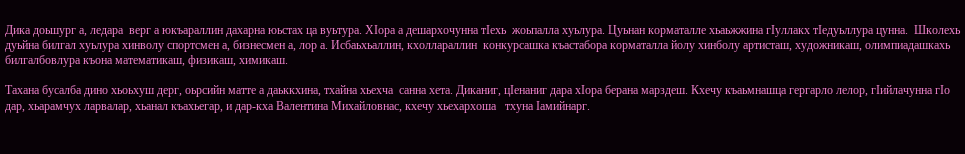Дика доьшург а, ледара  верг а юкъараллин дахарна юьстах ца вуьтура. ХIора а дешархочунна тIехь  жоьпалла хуьлура. Цуьнан корматалле хьаьжжина гIуллакх тIедуьллура цунна.  Школехь дуьйна билгал хуьлура хинволу спортсмен а, бизнесмен а, лор а. Исбаьхьаллин, кхоллараллин  конкурсашка къастабора корматалла йолу хинболу артисташ, художникаш, олимпиадашкахь билгалбовлура къона математикаш, физикаш, химикаш.

Тахана бусалба дино хьоьхуш дерг, оьрсийн матте а даьккхина, тхайна хьехча  санна хета. Диканиг, цIенаниг дара хIора берана марздеш. Кхечу къаьмнашца гергарло лелор, гIийлачунна гIо дар, хьарамчух ларвалар, хьанал къахьегар, и дар-кха Валентина Михайловнас, кхечу хьехархоша   тхуна Iамийнарг.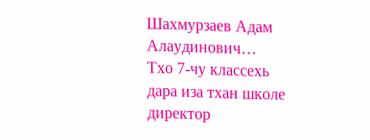Шахмурзаев Адам Алаудинович…
Тхо 7-чу классехь дара иза тхан школе директор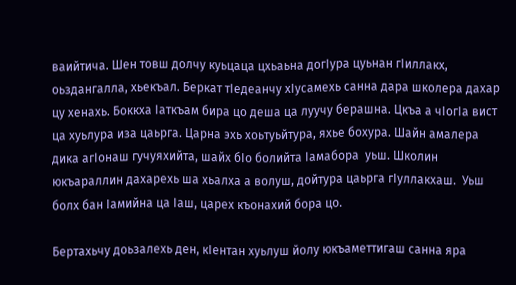ваийтича. Шен товш долчу куьцаца цхьаьна догIура цуьнан гIиллакх, оьздангалла, хьекъал. Беркат тIедеанчу хIусамехь санна дара школера дахар цу хенахь. Боккха Iаткъам бира цо деша ца луучу берашна. Цкъа а чIогIа вист ца хуьлура иза цаьрга. Царна эхь хоьтуьйтура, яхье бохура. Шайн амалера дика агIонаш гучуяхийта, шайх бIо болийта Iамабора  уьш. Школин юкъараллин дахарехь ша хьалха а волуш, дойтура цаьрга гIуллакхаш.  Уьш болх бан Iамийна ца Iаш, царех къонахий бора цо.

Бертахьчу доьзалехь ден, кIентан хуьлуш йолу юкъаметтигаш санна яра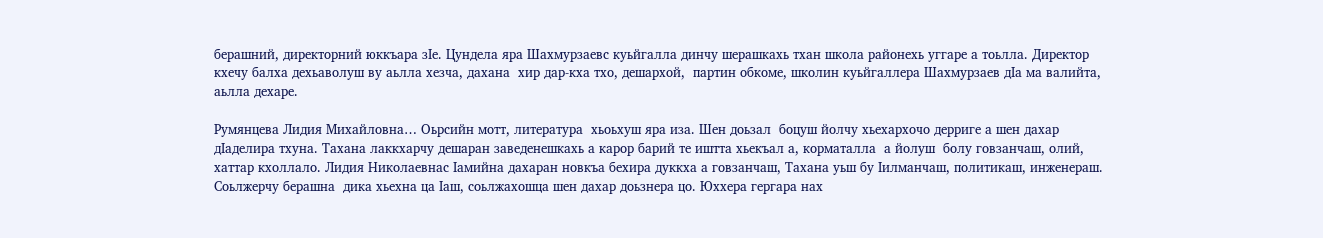берашний, директорний юккъара зIе. Цундела яра Шахмурзаевс куьйгалла динчу шерашкахь тхан школа районехь уггаре а тоьлла. Директор кхечу балха дехьаволуш ву аьлла хезча, дахана  хир дар-кха тхо, дешархой,  партин обкоме, школин куьйгаллера Шахмурзаев дIа ма валийта, аьлла дехаре.

Румянцева Лидия Михайловна… Оьрсийн мотт, литература  хьоьхуш яра иза. Шен доьзал  боцуш йолчу хьехархочо дерриге а шен дахар дIаделира тхуна. Тахана лаккхарчу дешаран заведенешкахь а карор барий те иштта хьекъал а, корматалла  а йолуш  болу говзанчаш, олий, хаттар кхоллало. Лидия Николаевнас Iамийна дахаран новкъа бехира дуккха а говзанчаш, Тахана уьш бу Iилманчаш, политикаш, инженераш. Соьлжерчу берашна  дика хьехна ца Iаш, соьлжахошца шен дахар доьзнера цо. Юххера гергара нах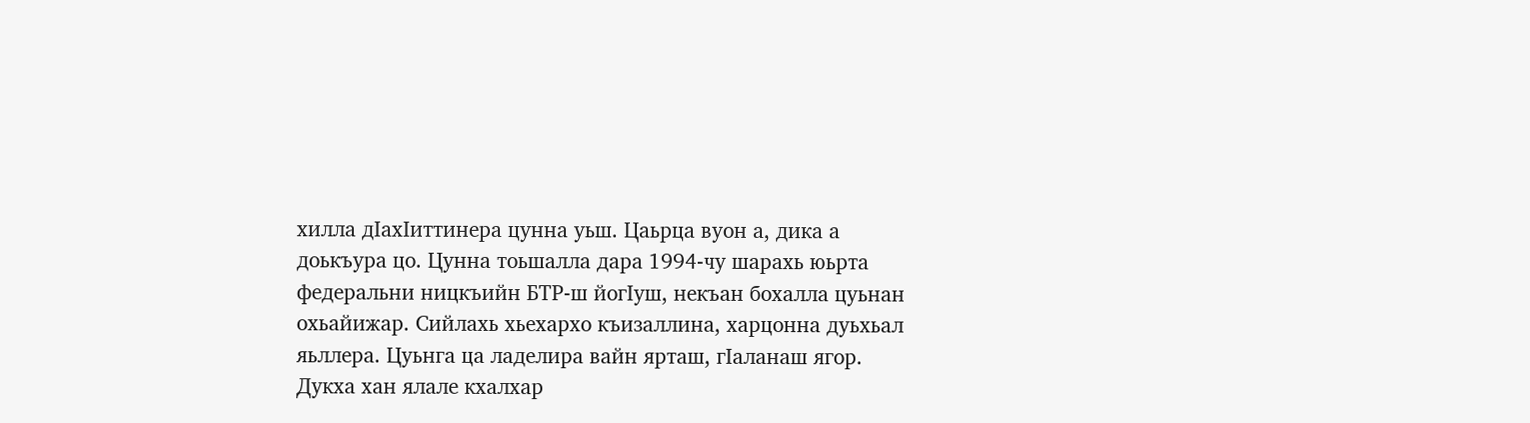хилла дIахIиттинера цунна уьш. Цаьрца вуон а, дика а доькъура цо. Цунна тоьшалла дара 1994-чу шарахь юьрта федеральни ницкъийн БТР-ш йогIуш, некъан бохалла цуьнан охьайижар. Сийлахь хьехархо къизаллина, харцонна дуьхьал яьллера. Цуьнга ца ладелира вайн ярташ, гIаланаш ягор. Дукха хан ялале кхалхар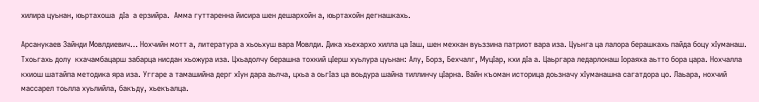хилира цуьнан, юьртахоша  дIа  а ерзийра.  Амма гуттаренна йисира шен дешархойн а, юьртахойн дегнашкахь.

Арсанукаев Зайнди Мовлдиевич… Нохчийн мотт а, литература а хьоьхуш вара Мовлди. Дика хьехархо хилла ца Iаш, шен мехкан вуьззина патриот вара иза. Цуьнга ца лалора берашкахь пайда боцу хIуманаш. Тхоьгахь долу  кхачамбацарш забарца нисдан хьожура иза. Цхьадолчу берашна тохкий цIерш хуьлура цуьнан: Алу, Борз, Бехчалг, МуцIар, кхи дIа а. Цаьргара ледарлонаш Iораяха аьтто бора цара. Нохчалла кхиош шатайпа методика яра иза. Уггаре а тамашийна дерг хIун дара аьлча, цхьа а оьгIаз ца воьдура шайна тиллинчу цIарна. Вайн къоман историца доьзначу хIуманашна сагатдора цо. Лаьара, нохчий массарел тоьлла хуьлийла, бакъду, хьекъалца.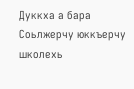Дуккха а бара Соьлжерчу юккъерчу школехь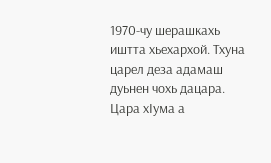1970-чу шерашкахь иштта хьехархой. Тхуна царел деза адамаш дуьнен чохь дацара. Цара хIума а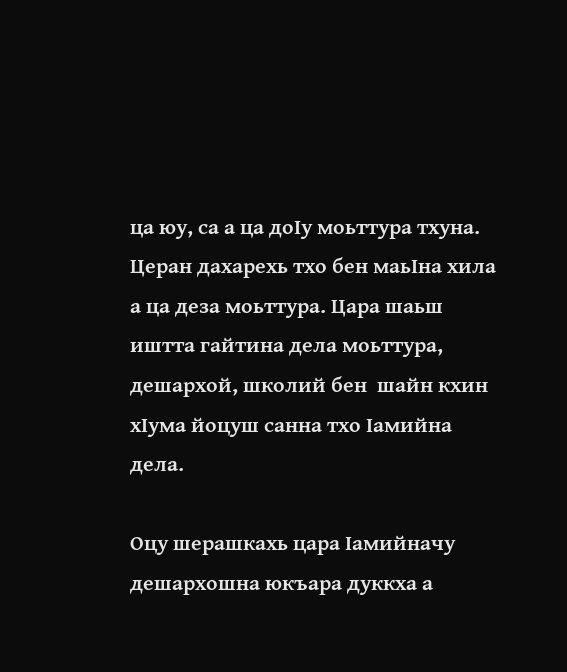ца юу, са а ца доIу моьттура тхуна. Церан дахарехь тхо бен маьIна хила а ца деза моьттура. Цара шаьш иштта гайтина дела моьттура, дешархой, школий бен  шайн кхин хIума йоцуш санна тхо Iамийна дела.

Оцу шерашкахь цара Iамийначу дешархошна юкъара дуккха а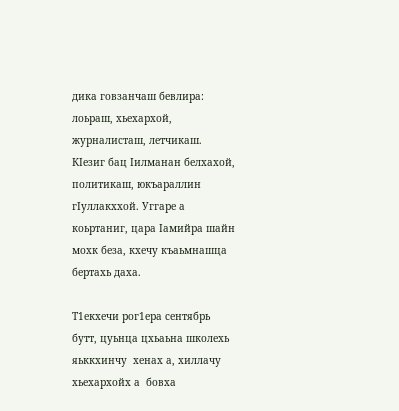дика говзанчаш бевлира: лоьраш, хьехархой, журналисташ, летчикаш. КIезиг бац Iилманан белхахой, политикаш, юкъараллин гIуллакххой. Уггаре а коьртаниг, цара Iамийра шайн мохк беза, кхечу къаьмнашца  бертахь даха.

Т1екхечи рог1ера сентябрь бутт, цуьнца цхьаьна школехь яьккхинчу  хенах а, хиллачу хьехархойх а  бовха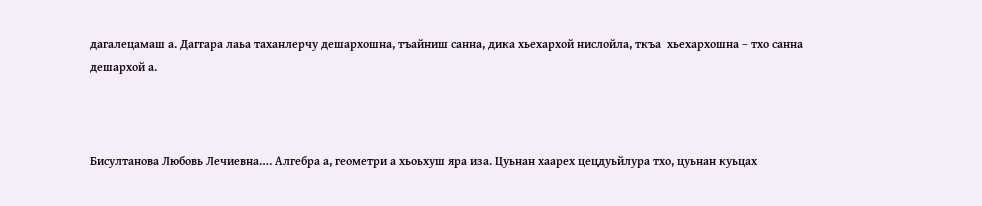дагалецамаш а. Даггара лаьа таханлерчу дешархошна, тъайниш санна, дика хьехархой нислойла, ткъа  хьехархошна – тхо санна дешархой а.



Бисултанова Любовь Лечиевна…. Алгебра а, геометри а хьоьхуш яра иза. Цуьнан хаарех цецдуьйлура тхо, цуьнан куьцах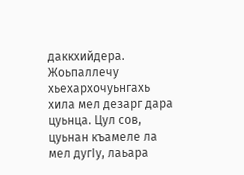даккхийдера. Жоьпаллечу хьехархочуьнгахь хила мел дезарг дара цуьнца. Цул сов, цуьнан къамеле ла мел дугIу, лаьара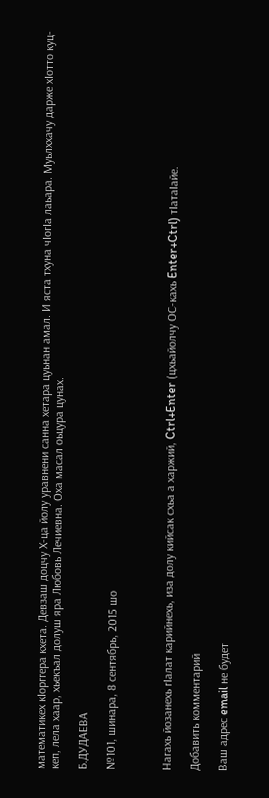математикех кIорггера кхета. Девзаш доцчу Х-ца йолу уравнени санна хетара цуьнан амал. И яста тхуна чIогIа лаьара. Муьлххачу дарже хIотто куц-кеп, лела хаар, хьекъал долуш яра Любовь Лечиевна. Оха масал оьцура цунах.

Б.ДУДАЕВА

№101, шинара, 8 сентябрь, 2015 шо



Нагахь йозанехь гIалат карийнехь, иза долу кийсак схьа а харжий, Ctrl+Enter (цхьайолчу ОС-кахь Enter+Ctrl) тIатаIайе.

Добавить комментарий

Ваш адрес email не будет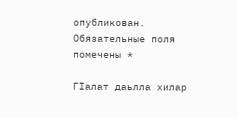опубликован. Обязательные поля помечены *

ГIалат даьлла хилар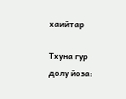хаийтар

Тхуна гур долу йоза: